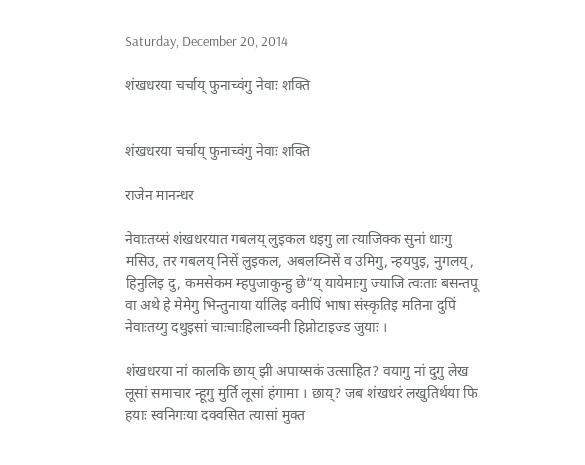Saturday, December 20, 2014

शंखधरया चर्चाय् फुनाच्वंगु नेवाः शक्ति


शंखधरया चर्चाय् फुनाच्वंगु नेवाः शक्ति

राजेन मानन्धर

नेवाःतय्सं शंखधरयात गबलय् लुइकल धइगु ला त्याजिक्क सुनां धाःगु मसिउ, तर गबलय् निसें लुइकल, अबलय्निसें व उमिगु, न्हयपुइ, नुगलय्, हिनुलिइ दु, कमसेकम म्हपुजाकुन्हु छे“य् यायेमाःगु ज्याजि त्वःताः बसन्तपू वा अथे हे मेमेगु भिन्तुनाया र्यालिइ वनीपिं भाषा संस्कृतिइ मतिना दुपिं नेवाःतय्गु दथुइसां चाःचाःहिलाच्वनी हिप्नोटाइज्ड जुयाः ।

शंखधरया नां कालकि छाय् झी अपाय्सकं उत्साहित? वयागु नां दुगु लेख लूसां समाचार न्हूगु मुर्ति लूसां हंगामा । छाय्? जब शंखधरं लखुतिर्थया फि हयाः स्वनिगःया दक्वसित त्यासां मुक्त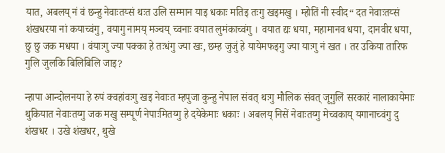यात, अबलय् नं वं छन्हु नेवाःतय्सं थःत उलि सम्मान याइ धकाः मतिइ तःगु खइमखु । म्होतिं नी स्वीद“ दत नेवाःतय्सं शंखधरया नां कयाच्वंगु, वयागु नामय् मञ्चय् च्वनाः वयात लुमंकाच्वंगु । वयात द्यः धया, महामानव धया, दानवीर धया, छु छु जक मधया । वंयाःगु ज्या पक्का हे तःधंगु ज्या खः, छम्ह जुजुं हे यायेमफइगु ज्या याःगु नं खत । तर उकिया तारिफ गुलि जुलकि बिलिबिलि जाइ?

न्हापा आन्दोलनया हे रुपं क्वहांवःगु खइ नेवाःत म्हपुजा कुन्हु नेपाल संवत् थःगु मौलिक संवत् जूगुलिं सरकारं नालाकायेमाः थुकियात नेवाःतय्गु जक मखु सम्पूर्ण नेपाःमितय्गु हे दयेकेमाः धकाः । अबलय् निसें नेवाःतय्गु मेच्वकाय् यगानाच्वंगु दु शंखधर । उखे शंखधर, थुखे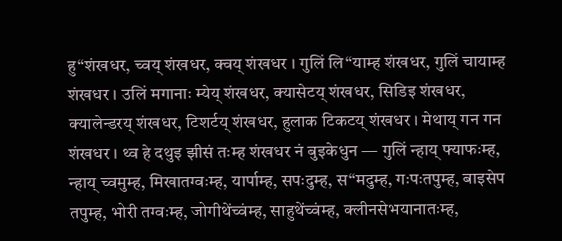हु“शंखधर, च्वय् शंखधर, क्वय् शंखधर । गुलिं लि“याम्ह शंखधर, गुलिं चायाम्ह शंखधर । उलिं मगानाः म्येय् शंखधर, क्यासेटय् शंखधर, सिडिइ शंखधर, क्यालेन्डरय् शंखधर, टिशर्टय् शंखधर, हुलाक टिकटय् शंखधर । मेथाय् गन गन शंखधर । थ्व हे दथुइ झीसं तःम्ह शंखधर नं बुइकेधुन — गुलिं न्हाय् फ्याफःम्ह, न्हाय् च्वमुम्ह, मिखातग्वःम्ह, यार्पाम्ह, सपःदुम्ह, स“मदुम्ह, गःपःतपुम्ह, बाइसेप तपुम्ह, भोरी तग्वःम्ह, जोगीथेंच्वंम्ह, साहुथेंच्वंम्ह, क्लीनसेभयानातःम्ह,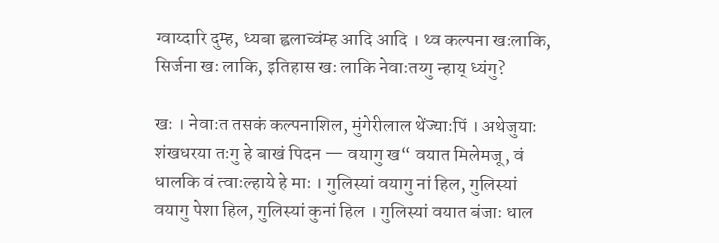ग्वाय्दारि दुम्ह, ध्यबा ह्वलाच्वंम्ह आदि आदि । थ्व कल्पना खःलाकि, सिर्जना खः लाकि, इतिहास खः लाकि नेवाःतय्गु न्हाय् ध्यंगु?

खः । नेवाःत तसकं कल्पनाशिल, मुंगेरीलाल थेंज्याःपिं । अथेजुयाः शंखधरया तःगु हे बाखं पिदन — वयागु ख“ वयात मिलेमजू, वं धालकि वं त्वाःल्हाये हे माः । गुलिस्यां वयागु नां हिल, गुलिस्यां वयागु पेशा हिल, गुलिस्यां कुनां हिल । गुलिस्यां वयात बंजाः धाल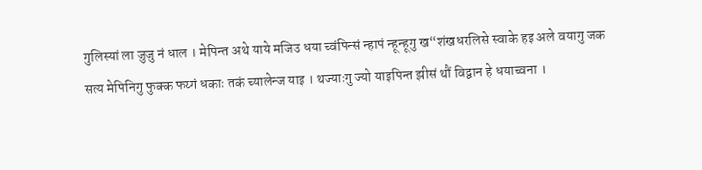गुलिस्यां ला जुजु नं धाल । मेपिन्त अथे याये मजिउ धया च्वंपिन्सं न्हापं न्हून्हूगु ख“शंखधरलिसे स्वाके हइ अले वयागु जक सत्य मेपिनिगु फुक्क फय्गं धकाः तकं च्यालेन्ज याइ । थज्याःगु ज्यो याइपिन्त झीसं थौं विद्वान हे धयाच्वना ।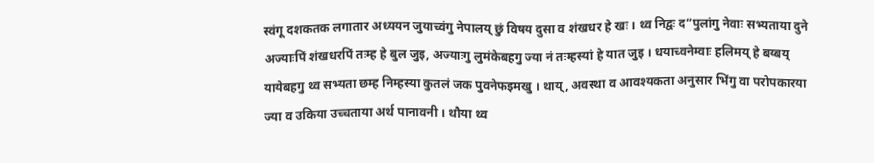स्वंगू दशकतक लगातार अध्ययन जुयाच्वंगु नेपालय् छुं विषय दुसा व शंखधर हे खः । थ्व निद्वः द“पुलांगु नेवाः सभ्यताया दुने अज्याःपिं शंखधरपिं तःम्ह हे बुल जुइ, अज्याःगु लुमंकेबहगु ज्या नं तःम्हस्यां हे यात जुइ । धयाच्वनेम्वाः हलिमय् हे बय्बय् यायेबहगु थ्व सभ्यता छम्ह निम्हस्या कुतलं जक पुवनेफइमखु । थाय्, अवस्था व आवश्यकता अनुसार भिंगु वा परोपकारया ज्या व उकिया उच्चताया अर्थ पानावनी । थौया थ्व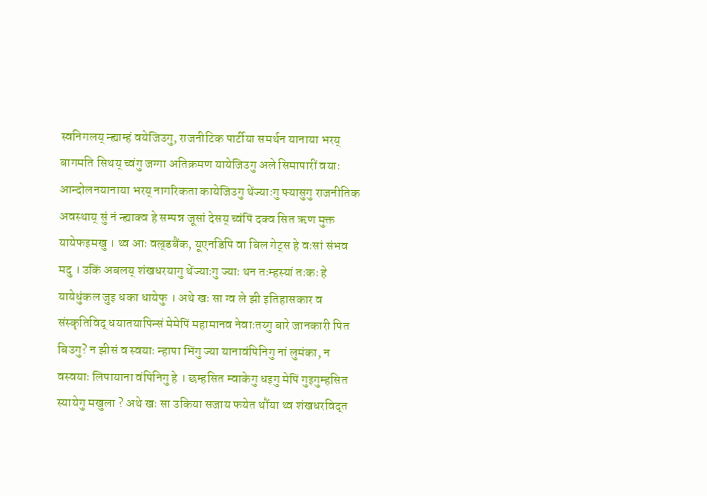स्वनिगलय् न्ह्याम्हं वयेजिउगु, राजनीटिक पार्टीया समर्थन यानाया भरय् बागमति सिथय् च्वंगु जग्गा अतिक्रमण यायेजिउगु अले सिमापारीं वयाः आन्दोलनयानाया भरय् नागरिकता कायेजिउगु थेंज्याःगु फ्यासुगु राजनीतिक अवस्थाय् सुं नं न्ह्याक्व हे सम्पन्न जूसां देसय् च्वंपिं दक्व सित ऋण मुक्त यायेफइमखु । थ्व आः वल्र्डबैंक, यूएनडिपि वा बिल गेट्स हे वःसां संभव मदु । उकिं अबलय् शंखधरयागु थेंज्याःगु ज्याः थन तःम्हस्यां तःकः हे यायेधुंकल जुइ धका धायेफु । अथे खः सा ग्व ले झी इतिहासकार व संस्कृतिविद् धयातयापिन्सं मेमेपिं महामानव नेवाःतय्गु बारे जानकारी पित बिउगु? न झीसं व स्वयाः न्हापा भिंगु ज्या यानावंपिनिगु नां लुमंका, न वस्वयाः लिपायाना वंपिनिगु हे । छम्हसित म्वाकेगु धइगु मेपिं गुइगुम्हसित स्यायेगु मखुला ? अथे खः सा उकिया सजाय फयेत थौंया थ्व शंखधरविद्त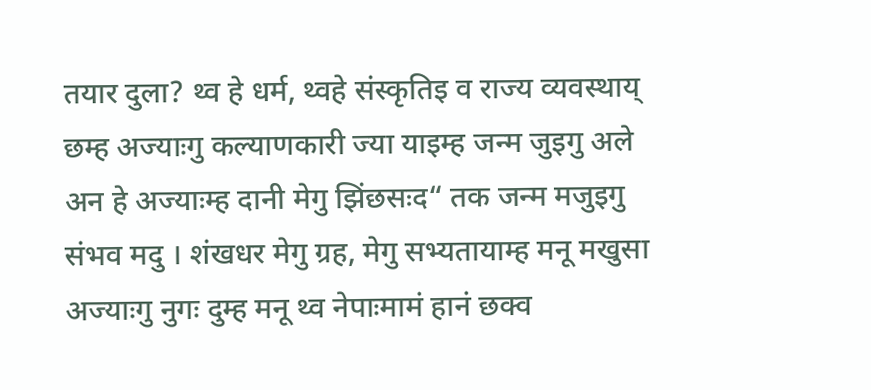तयार दुला? थ्व हे धर्म, थ्वहे संस्कृतिइ व राज्य व्यवस्थाय् छम्ह अज्याःगु कल्याणकारी ज्या याइम्ह जन्म जुइगु अले अन हे अज्याःम्ह दानी मेगु झिंछसःद“ तक जन्म मजुइगु संभव मदु । शंखधर मेगु ग्रह, मेगु सभ्यतायाम्ह मनू मखुसा अज्याःगु नुगः दुम्ह मनू थ्व नेपाःमामं हानं छक्व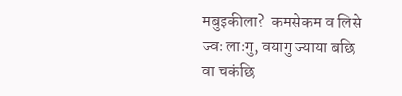मबुइकीला?  कमसेकम व लिसे ज्वः लाःगु, वयागु ज्याया बछि वा चकंछि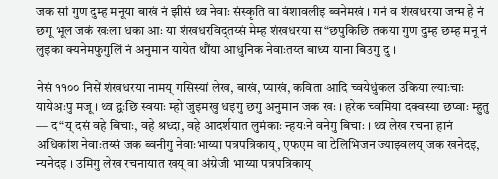जक सां गुण दुम्ह मनूया बाखं नं झीसं थ्व नेवाः संस्कृति वा वंशावलीइ ब्वनेमखं । गनं व शंखधरया जन्म हे नं छगू भूल जकं खःला धका आः या शंखधरविद्तय्सं मेम्ह शंखधरया स“छपुकिछि तकया गुण दुम्ह छम्ह मनू नं लुइका क्यनेमफुगुलिं नं अनुमान यायेत थौंया आधुनिक नेवाःतय्त बाध्य याना बिउगु दु ।

नेसं ११०० निसें शंखधरया नामय् गसिस्यां लेख, बाखं, प्याखं, कविता आदि च्वयेधुंकल उकिया ल्याःचाः यायेअःपु मजू । थ्व द्वःछि स्वयाः म्हो जुइमखु धइगु छगु अनुमान जक खः । हरेक च्वमिया दक्वस्या छप्वाः म्हुतु — द“य् दसं वहे बिचाः, वहे श्रध्दा, वहे आदर्शयात लुमंकाः न्हयःने वनेगु बिचाः । थ्व लेख रचना हानं अधिकांश नेवाःतय्सं जक ब्वनीगु नेवाःभाय्या पत्रपत्रिकाय्, एफएम वा टेलिभिजन ज्याझ्वलय् जक खनेदइ, न्यनेदइ । उमिगु लेख रचनायात खय् वा अंग्रेजी भाय्या पत्रपत्रिकाय्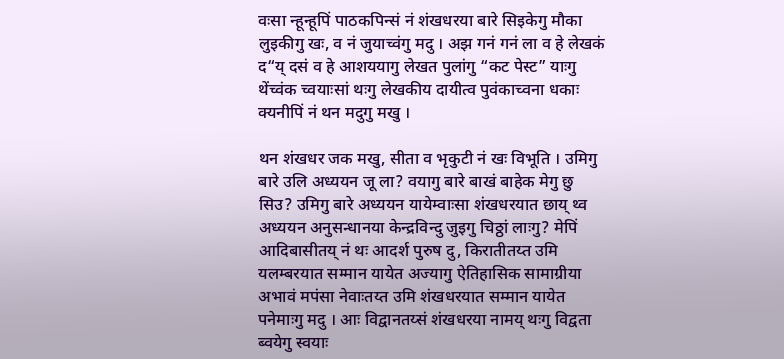वःसा न्हून्हूपिं पाठकपिन्सं नं शंखधरया बारे सिइकेगु मौका लुइकीगु खः, व नं जुयाच्वंगु मदु । अझ गनं गनं ला व हे लेखकं द“य् दसं व हे आशययागु लेखत पुलांगु “कट पेस्ट” याःगु थेंच्वंक च्वयाःसां थःगु लेखकीय दायीत्व पुवंकाच्वना धकाः क्यनीपिं नं थन मदुगु मखु ।

थन शंखधर जक मखु, सीता व भृकुटी नं खः विभूति । उमिगु बारे उलि अध्ययन जू ला? वयागु बारे बाखं बाहेक मेगु छु सिउ? उमिगु बारे अध्ययन यायेम्वाःसा शंखधरयात छाय् थ्व अध्ययन अनुसन्धानया केन्द्रविन्दु जुइगु चिठ्ठां लाःगु? मेपिं आदिबासीतय् नं थः आदर्श पुरुष दु, किरातीतय्त उमि यलम्बरयात सम्मान यायेत अज्यागु ऐतिहासिक सामाग्रीया अभावं मपंसा नेवाःतय्त उमि शंखधरयात सम्मान यायेत पनेमाःगु मदु । आः विद्वानतय्सं शंखधरया नामय् थःगु विद्वता ब्वयेगु स्वयाः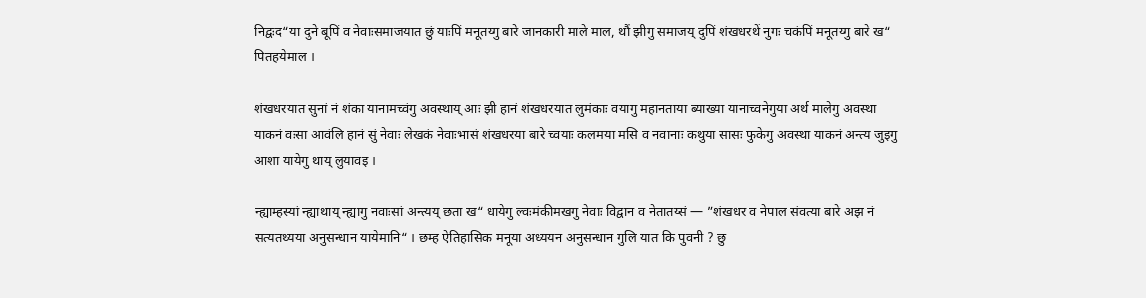निद्वःद“या दुने बूपिं व नेवाःसमाजयात छुं याःपिं मनूतय्गु बारे जानकारी माले माल, थौं झीगु समाजय् दुपिं शंखधरथें नुगः चकंपिं मनूतय्गु बारे ख“ पितहयेमाल ।

शंखधरयात सुनां नं शंका यानामच्वंगु अवस्थाय् आः झी हानं शंखधरयात लुमंकाः वयागु महानताया ब्याख्या यानाच्वनेगुया अर्थ मालेगु अवस्था याकनं वःसा आवंलि हानं सुं नेवाः लेखकं नेवाःभासं शंखधरया बारे च्वयाः कलमया मसि व नवानाः कथुया सासः फुकेगु अवस्था याकनं अन्त्य जुइगु आशा यायेगु थाय् लुयावइ ।

न्ह्याम्हस्यां न्ह्याथाय् न्ह्यागु नवाःसां अन्त्यय् छता ख“ धायेगु ल्वःमंकीमखगु नेवाः विद्वान व नेतातय्सं — ”शंखधर व नेपाल संवत्या बारे अझ नं सत्यतथ्यया अनुसन्धान यायेमानि“ । छम्ह ऐतिहासिक मनूया अध्ययन अनुसन्धान गुलि यात कि पुवनी ? छु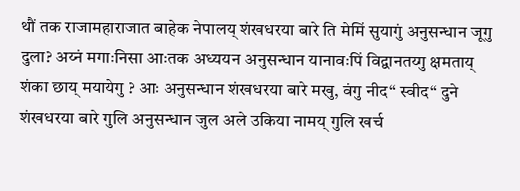थौं तक राजामहाराजात बाहेक नेपालय् शंखधरया बारे ति मेमिं सुयागुं अनुसन्धान जूगु दुला? अय्नं मगाःनिसा आःतक अध्ययन अनुसन्धान यानावःपिं विद्वानतय्गु क्षमताय् शंका छाय् मयायेगु ? आः अनुसन्धान शंखधरया बारे मखु, वंगु नीद“ स्वीद“ दुने शंखधरया बारे गुलि अनुसन्धान जुल अले उकिया नामय् गुलि खर्च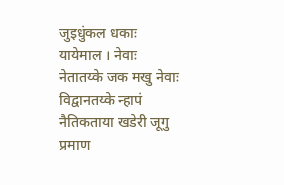जुइधुंकल धकाः यायेमाल । नेवाः नेतातय्के जक मखु नेवाः विद्वानतय्के न्हापं नैतिकताया खडेरी जूगु प्रमाण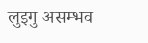लुइगु असम्भव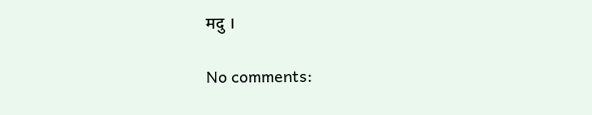मदु ।


No comments: